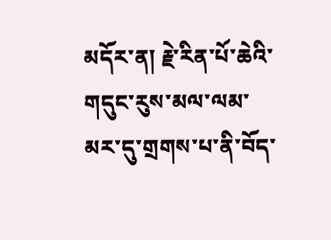མདོར་ན། རྗེ་རིན་པོ་ཆེའི་གདུང་རུས་མལ་ལམ་མར་དུ་གྲགས་པ་ནི་བོད་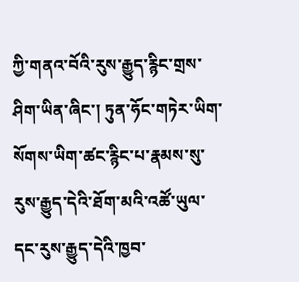ཀྱི་གནའ་བོའི་རུས་རྒྱུད་རྙིང་གྲས་ཤིག་ཡིན་ཞིང་། ཏུན་ཧོང་གཏེར་ཡིག་སོགས་ཡིག་ཚང་རྙིང་པ་རྣམས་སུ་རུས་རྒྱུད་དེའི་ཐོག་མའི་འཚོ་ཡུལ་དང་རུས་རྒྱུད་དེའི་ཁྱབ་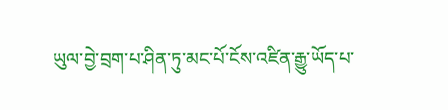ཡུལ་བྱེ་བྲག་པ་ཤིན་ཏུ་མང་པོ་ངོས་འཛིན་རྒྱུ་ཡོད་པ་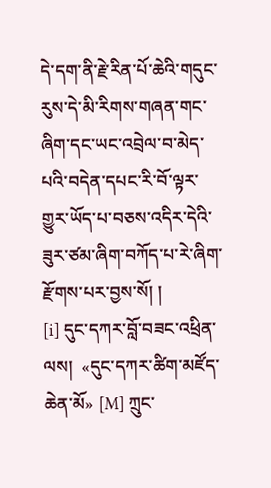དེ་དག་ནི་རྗེ་རིན་པོ་ཆེའི་གདུང་རུས་དེ་མི་རིགས་གཞན་གང་ཞིག་དང་ཡང་འབྲེལ་བ་མེད་པའི་བདེན་དཔང་རི་བོ་ལྟར་གྱུར་ཡོད་པ་བཅས་འདིར་དེའི་ཟུར་ཙམ་ཞིག་བཀོད་པ་རེ་ཞིག་རྫོགས་པར་བྱས་སོ། །
[i] དུང་དཀར་བློ་བཟང་འཕྲིན་ལས།  «དུང་དཀར་ཚིག་མཛོད་ཆེན་མོ» [M] ཀྲུང་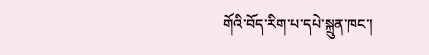གོའི་བོད་རིག་པ་དཔེ་སྐྲུན་ཁང་།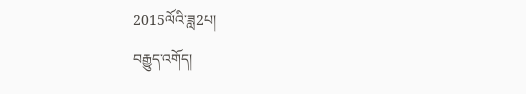2015ལོའི་ཟླ2པ།
བརྒྱུད་འགོད།